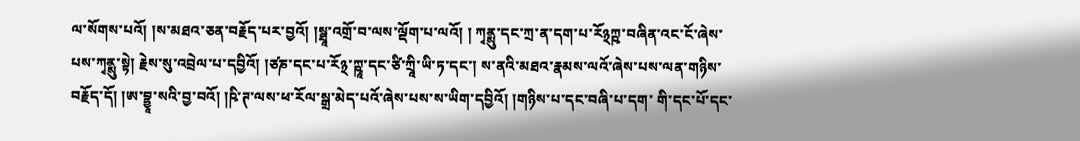ལ་སོགས་པའོ། །ས་མཐའ་ཅན་བརྗོད་པར་བྱའོ། །སྠཱ་འགྲོ་བ་ལས་ལྡོག་པ་ལའོ། ། ཀྭནྶུ་དང་ཀྲ་ན་དག་པ་རོ྅ཀྵ་བཞིན་འང་ངོ་ཞེས་པས་ཀྭནྶུ་སྟེ། རྗེས་སུ་འབྲེལ་པ་དབྱིའོ། །ཙཎ་དང་པ་རོ྅་ཀྵཱ་དང་ཙི་ཀྲཱི་ཡི་ཏ་དང་། ས་ནའི་མཐའ་རྣམས་ལའོ་ཞེས་པས་ལན་གཉིས་བརྗོད་དོ། །ཨ་བྷྱཱ་སའི་བྱ་བའོ། །ཥི་ཊ་ལས་ཕ་རོལ་སྒྲ་མེད་པའོ་ཞེས་པས་ས་ཡིག་དབྱིའོ། །གཉིས་པ་དང་བཞི་པ་དག་ གི་དང་པོ་དང་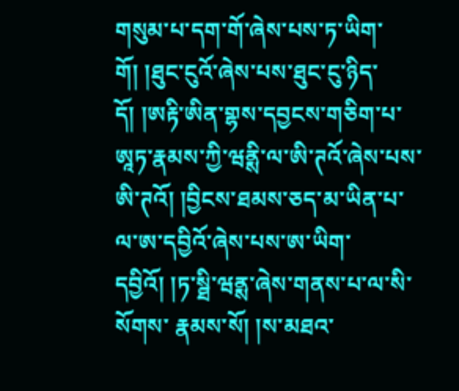གསུམ་པ་དག་གོ་ཞེས་པས་ཏ་ཡིག་གོ། །ཐུང་ངུའོ་ཞེས་པས་ཐུང་ངུ་ཉིད་དོ། །ཨརྟི་ཨིན་གྷས་དབྱངས་གཅིག་པ་ཨཱཏ་རྣམས་ཀྱི་ཝནྶི་ལ་ཨི་ཊའོ་ཞེས་པས་ཨི་ཊའོ། །བྱིངས་ཐམས་ཅད་མ་ཡིན་པ་ལ་ཨ་དབྱིའོ་ཞེས་པས་ཨ་ཡིག་དབྱིའོ། །ཏ་སྠི་ཝནྶ་ཞེས་གནས་པ་ལ་སི་སོགས་ རྣམས་སོ། །ས་མཐའ་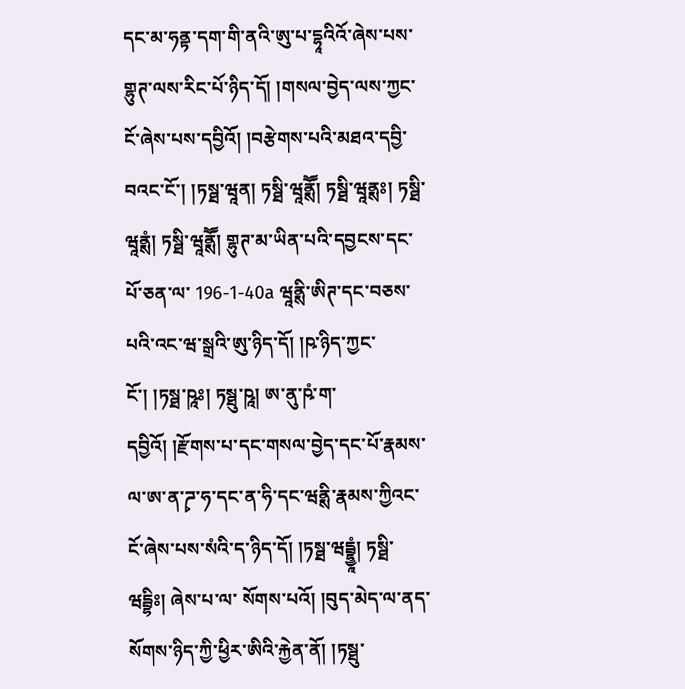དང་མ་ཧནྟ་དག་གི་ནའི་ཨུ་པ་དྷཱའིའོ་ཞེས་པས་གྷུཊ་ལས་རིང་པོ་ཉིད་དོ། །གསལ་བྱེད་ལས་ཀྱང་ངོ་ཞེས་པས་དབྱིའོ། །བརྩེགས་པའི་མཐའ་དབྱི་བའང་ངོ་། །ཏསྠ་ཝཱན། ཏསྠི་ཝཱནྶཽ། ཏསྠི་ཝཱནྶཿ། ཏསྠི་ཝཱནྶཾ། ཏསྠི་ཝཱནྶཽ། གྷུཊ་མ་ཡིན་པའི་དབྱངས་དང་པོ་ཅན་ལ་ 196-1-40a ཝཱནྶི་ཨིཊ་དང་བཅས་པའི་འང་ཝ་སྒྲའི་ཨུ་ཉིད་དོ། །ཥ་ཉིད་ཀྱང་ངོ་། །ཏསྠ་ཥཱཿ། ཏསྠུ་ཥཱ། ཨ་ནུ་ཥཾ་ག་དབྱིའོ། །རྫོགས་པ་དང་གསལ་བྱེད་དང་པོ་རྣམས་ལ་ཨ་ན་ཌྭ་ཧ་དང་ན་ཧི་དང་ཝནྶི་རྣམས་ཀྱིའང་ངོ་ཞེས་པས་སཾའི་ད་ཉིད་དོ། །ཏསྠ་ཝདྦྷྱཱཾ། ཏསྠི་ཝདྦྷིཿ། ཞེས་པ་ལ་ སོགས་པའོ། །བུད་མེད་ལ་ནད་སོགས་ཉིད་ཀྱི་ཕྱིར་ཨིའི་རྐྱེན་ནོ། །ཏསྠུ་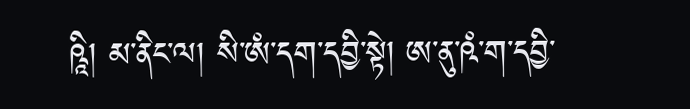ཥཱི། མ་ནིང་ལ། སི་ཨཾ་དག་དབྱི་སྟེ། ཨ་ནུ་ཥཾ་ག་དབྱི་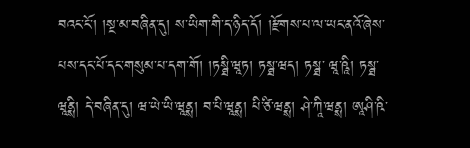བའང་ངོ་། །སྔ་མ་བཞིན་དུ། ས་ཡིག་གི་ད་ཉིད་དོ། །རྫོགས་པ་ལ་ཡང་ནའོ་ཞེས་པས་དང་པོ་དང་གསུམ་པ་དག་གོ། །ཏསྠི་ཝཱཏ། ཏསྠ་ཝད། ཏསྠ་ ཝཱ་ཥཱི། ཏསྠ་ཝཱནྶི། དེ་བཞིན་དུ། ཝ་ཡེ་ཡི་ཝཱནྶ། བ་པི་ཝཱནྶ། པི་ཙི་ཝནྶ། ཤེ་ཀཱི་ཝནྶ། ཨཱཤི་ཥི་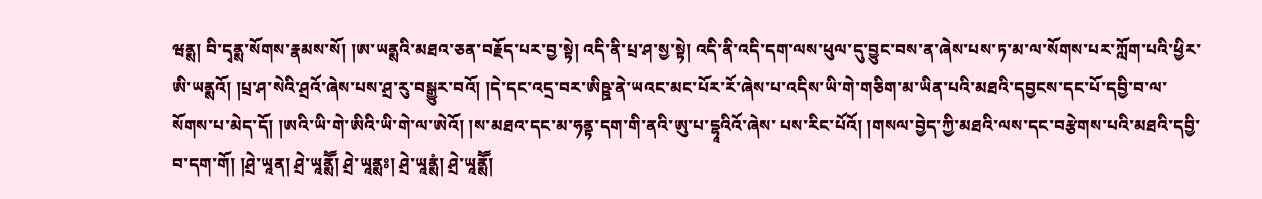ཝནྶ། བི་དྭནྶ་སོགས་རྣམས་སོ། །ཨ་ཡནྶའི་མཐའ་ཅན་བརྗོད་པར་བྱ་སྟེ། འདི་ནི་པྲ་ཤ་སྱ་སྟེ། འདི་ནི་འདི་དག་ལས་ཕུལ་དུ་བྱུང་བས་ན་ཞེས་པས་ཏ་མ་ལ་སོགས་པར་ཀློག་པའི་ཕྱིར་ ཨི་ཡནྶའོ། །པྲ་ཤ་སེའི་ཤྲའོ་ཞེས་པས་ཤྲ་རུ་བསྒྱུར་བའོ། །དེ་དང་འདྲ་བར་ཨིཥྛ་ནེ་ཡའང་མང་པོར་རོ་ཞེས་པ་འདིས་ཡི་གེ་གཅིག་མ་ཡིན་པའི་མཐའི་དབྱངས་དང་པོ་དབྱི་བ་ལ་སོགས་པ་མེད་དོ། །ཨའི་ཡི་གེ་ཨིའི་ཡི་གེ་ལ་ཨེའོ། །ས་མཐའ་དང་མ་ཧནྟ་དག་གི་ནའི་ཨུ་པ་དྷཱའིའོ་ཞེས་ པས་རིང་པོའོ། །གསལ་བྱེད་ཀྱི་མཐའི་ལས་དང་བརྩེགས་པའི་མཐའི་དབྱི་བ་དག་གོ། །ཤྲེ་ཡཱན། ཤྲེ་ཡཱནྶཽ། ཤྲེ་ཡཱནྶཿ། ཤྲེ་ཡཱནྶཾ། ཤྲེ་ཡཱནྶཽ།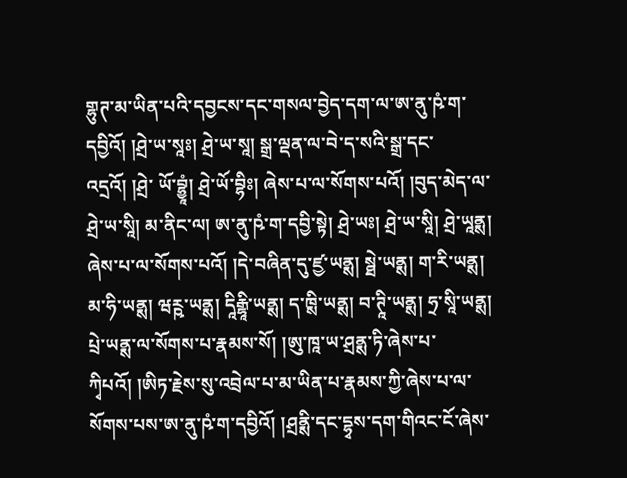གྷུཊ་མ་ཡིན་པའི་དབྱངས་དང་གསལ་བྱེད་དག་ལ་ཨ་ནུ་ཥཾ་ག་དབྱིའོ། །ཤྲེ་ཡ་སཱཿ། ཤྲེ་ཡ་སཱ། སྒྲ་ལྡན་ལ་བེ་ད་སའི་སྒྲ་དང་འདྲའོ། །ཤྲེ་ ཡོ་བྷྱཱཾ། ཤྲེ་ཡོ་བྷིཿ། ཞེས་པ་ལ་སོགས་པའོ། །བུད་མེད་ལ་ཤྲེ་ཡ་སཱི། མ་ནིང་ལ། ཨ་ནུ་ཥཾ་ག་དབྱི་སྟེ། ཤྲེ་ཡཿ། ཤྲེ་ཡ་སཱི། ཤྲེ་ཡཱནྶ། ཞེས་པ་ལ་སོགས་པའོ། །དེ་བཞིན་དུ་ཛྱ་ཡནྶ། སྠེ་ཡནྶ། ག་རི་ཡནྶ། མ་ཧི་ཡནྶ། ཝཪྵ་ཡནྶ། དཱིརྒྷཱི་ཡནྶ། ད་ཁྶི་ཡནྶ། བ་ཊཱི་ཡནྶ། ཧྲ་སཱི་ཡནྶ། པྲེ་ཡནྶ་ལ་སོགས་པ་རྣམས་སོ། །ཨུ་ཁཱ་ཡ་ཤྲནྶ་ཏི་ཞེས་པ་ཀྭིཔའོ། །ཨིཏ་རྗེས་སུ་འབྲེལ་པ་མ་ཡིན་པ་རྣམས་ཀྱི་ཞེས་པ་ལ་སོགས་པས་ཨ་ནུ་ཥཾ་ག་དབྱིའོ། །ཤྲནྶི་དང་དྷྭས་དག་གིའང་ངོ་ཞེས་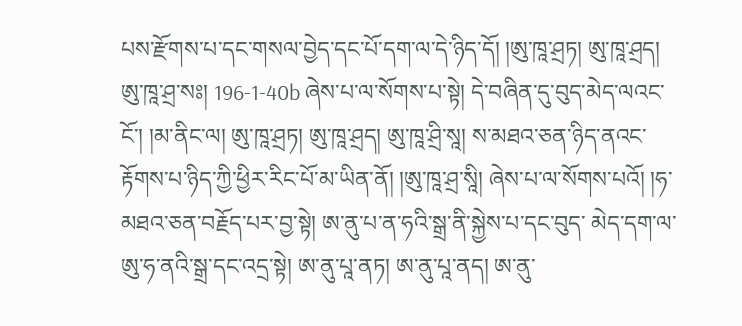པས་རྫོགས་པ་དང་གསལ་བྱེད་དང་པོ་དག་ལ་དེ་ཉིད་དོ། །ཨུ་ཁཱ་ཤྲཏ། ཨུ་ཁཱ་ཤྲད། ཨུ་ཁཱ་ཤྲ་སཿ། 196-1-40b ཞེས་པ་ལ་སོགས་པ་སྟེ། དེ་བཞིན་དུ་བུད་མེད་ལའང་ངོ་། །མ་ནིང་ལ། ཨུ་ཁཱ་ཤྲཏ། ཨུ་ཁཱ་ཤྲད། ཨུ་ཁཱ་ཤྲི་སཱ། ས་མཐའ་ཅན་ཉིད་ནའང་རྟོགས་པ་ཉིད་ཀྱི་ཕྱིར་རིང་པོ་མ་ཡིན་ནོ། །ཨུ་ཁཱ་ཤྲ་སཱི། ཞེས་པ་ལ་སོགས་པའོ། །ཧ་མཐའ་ཅན་བརྗོད་པར་བྱ་སྟེ། ཨ་ནུ་པ་ན་ཧའི་སྒྲ་ནི་སྐྱེས་པ་དང་བུད་ མེད་དག་ལ་ཨུ་ཧ་ནའི་སྒྲ་དང་འདྲ་སྟེ། ཨ་ནུ་པཱ་ནཏ། ཨ་ནུ་པཱ་ནད། ཨ་ནུ་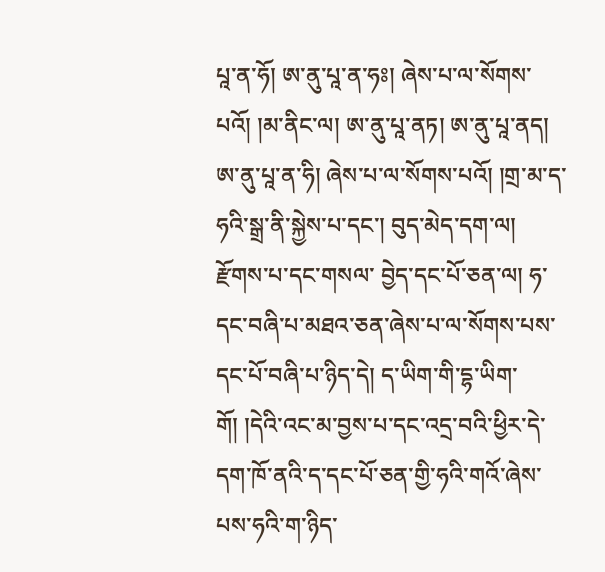པཱ་ན་ཧོ། ཨ་ནུ་པཱ་ན་ཧཿ། ཞེས་པ་ལ་སོགས་པའོ། །མ་ནིང་ལ། ཨ་ནུ་པཱ་ནཏ། ཨ་ནུ་པཱ་ནད། ཨ་ནུ་པཱ་ན་ཧི། ཞེས་པ་ལ་སོགས་པའོ། །གྲ་མ་ད་ཧའི་སྒྲ་ནི་སྐྱེས་པ་དང་། བུད་མེད་དག་ལ། རྫོགས་པ་དང་གསལ་ བྱེད་དང་པོ་ཅན་ལ། ཧ་དང་བཞི་པ་མཐའ་ཅན་ཞེས་པ་ལ་སོགས་པས་དང་པོ་བཞི་པ་ཉིད་དེ། ད་ཡིག་གི་དྷ་ཡིག་གོ། །དེའི་འང་མ་བྱས་པ་དང་འདྲ་བའི་ཕྱིར་དེ་དག་ཁོ་ནའི་ད་དང་པོ་ཅན་གྱི་ཧའི་གའོ་ཞེས་པས་ཧའི་ག་ཉིད་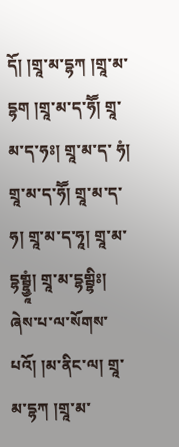དོ། །གྲཱ་མ་དྷཀ །གྲཱ་མ་དྷག །གྲཱ་མ་ད་ཧཽ། གྲཱ་མ་ད་ཧཿ། གྲཱ་མ་ད་ ཧཾ། གྲཱ་མ་ད་ཧཽ། གྲཱ་མ་ད་ཧ། གྲཱ་མ་ད་ཧཱ། གྲཱ་མ་དྷགྦྷྱཱཾ། གྲཱ་མ་དྷགྦྷིཿ། ཞེས་པ་ལ་སོགས་པའོ། །མ་ནིང་ལ། གྲཱ་མ་དྷཀ །གྲཱ་མ་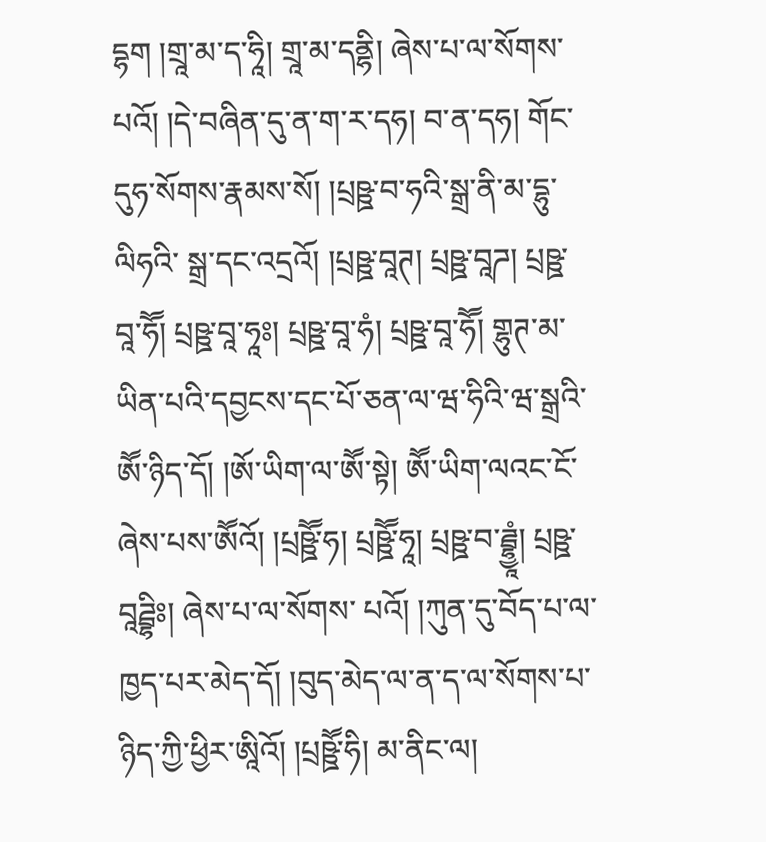དྷག །གྲཱ་མ་ད་ཧཱི། གྲཱ་མ་དནྷི། ཞེས་པ་ལ་སོགས་པའོ། །དེ་བཞིན་དུ་ན་ག་ར་དཧ། བ་ན་དཧ། གོང་དུཧ་སོགས་རྣམས་སོ། །པྲཥྛ་བ་ཧའི་སྒྲ་ནི་མ་དྷུ་ལིཧའི་ སྒྲ་དང་འདྲའོ། །པྲཥྛ་བཱཊ། པྲཥྛ་བཱཌ། པྲཥྛ་བཱ་ཧཽ། པྲཥྛ་བཱ་ཧཱཿ། པྲཥྛ་བཱ་ཧཾ། པྲཥྛ་བཱ་ཧཽ། གྷུཊ་མ་ཡིན་པའི་དབྱངས་དང་པོ་ཅན་ལ་ཝ་ཧིའི་ཝ་སྒྲའི་ཨཽ་ཉིད་དོ། །ཨོ་ཡིག་ལ་ཨཽ་སྟེ། ཨཽ་ཡིག་ལའང་ངོ་ཞེས་པས་ཨཽའོ། །པྲཥྛཽ་ཧ། པྲཥྛཽ་ཧཱ། པྲཥྛ་བ་ཌྦྷྱཱཾ། པྲཥྛ་བཱཌྦྷིཿ། ཞེས་པ་ལ་སོགས་ པའོ། །ཀུན་དུ་བོད་པ་ལ་ཁྱད་པར་མེད་དོ། །བུད་མེད་ལ་ན་ད་ལ་སོགས་པ་ཉིད་ཀྱི་ཕྱིར་ཨཱིའོ། །པྲཥྛཽ་ཧི། མ་ནིང་ལ།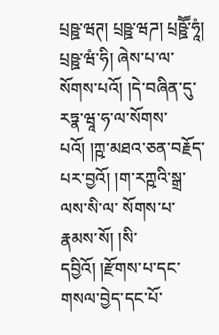པྲཥྛ་ཝཊ། པྲཥྛ་ཝཌ། པྲཥྛཽ་ཧཱཾ། པྲཥྛ་ཝཾ་ཧི། ཞེས་པ་ལ་སོགས་པའོ། །དེ་བཞིན་དུ་རཏྣ་ཝཱ་ཧ་ལ་སོགས་པའོ། །ཀྵ་མཐའ་ཅན་བརྗོད་པར་བྱའོ། །ག་རཀྵའི་སྒྲ་ལས་སི་ལ་ སོགས་པ་རྣམས་སོ། །སི་དབྱིའོ། །རྫོགས་པ་དང་གསལ་བྱེད་དང་པོ་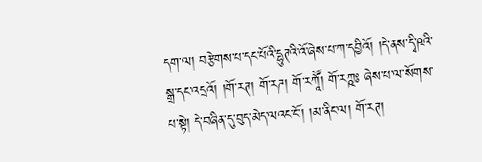དག་ལ། བརྩེགས་པ་དང་པོའི་དྷུཊའི་འོ་ཞེས་པ་ཀ་དབྱིའོ། །དེ་ནས་དྭི་ཥའི་སྒྲ་དང་འདྲའོ། །གོ་རཊ། གོ་རཌ། གོ་རཀཱཽ། གོ་རཀྵཿ ཞེས་པ་ལ་སོགས་པ་སྟེ། དེ་བཞིན་དུ་བུད་མེད་ལའང་ངོ་། །མ་ནིང་ལ། གོ་རཊ།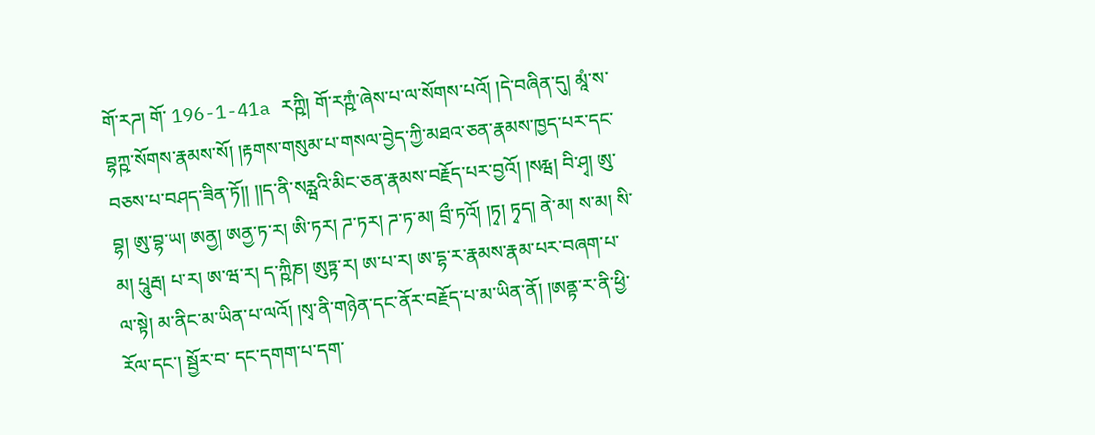གོ་རཌ། གོ་ 196-1-41a རཀྵི། གོ་རཀྵཾ་ཞེས་པ་ལ་སོགས་པའོ། །དེ་བཞིན་དུ། མཱཾ་ས་བྷཀྵ་སོགས་རྣམས་སོ། །རྟགས་གསུམ་པ་གསལ་བྱེད་ཀྱི་མཐའ་ཅན་རྣམས་ཁྱད་པར་དང་བཅས་པ་བཤད་ཟིན་ཏོ།། །།ད་ནི་སཪྺའི་མིང་ཅན་རྣམས་བརྗོད་པར་བྱའོ། །སརྺ། བི་ཤྭ། ཨུ་བྷ། ཨུ་བྷ་ཡ། ཨནྱ། ཨནྱ་ཏ་ར། ཨི་ཏར། ཌ་ཏར། ཌ་ཏ་མ། བྲྀ་ཏའོ། །ཏྭ། ཏྭད། ནེ་མ། ས་མ། སི་མ། པཱུརྦ། པ་ར། ཨ་ཝ་ར། ད་ཀྵིཎ། ཨུཏྟ་ར། ཨ་པ་ར། ཨ་དྷ་ར་རྣམས་རྣམ་པར་བཞག་པ་ལ་སྟེ། མ་ནིང་མ་ཡིན་པ་ལའོ། །སྭ་ནི་གཉེན་དང་ནོར་བརྗོད་པ་མ་ཡིན་ནོ། །ཨནྟ་ར་ནི་ཕྱི་རོལ་དང་། སྦྱོར་བ་ དང་དགག་པ་དག་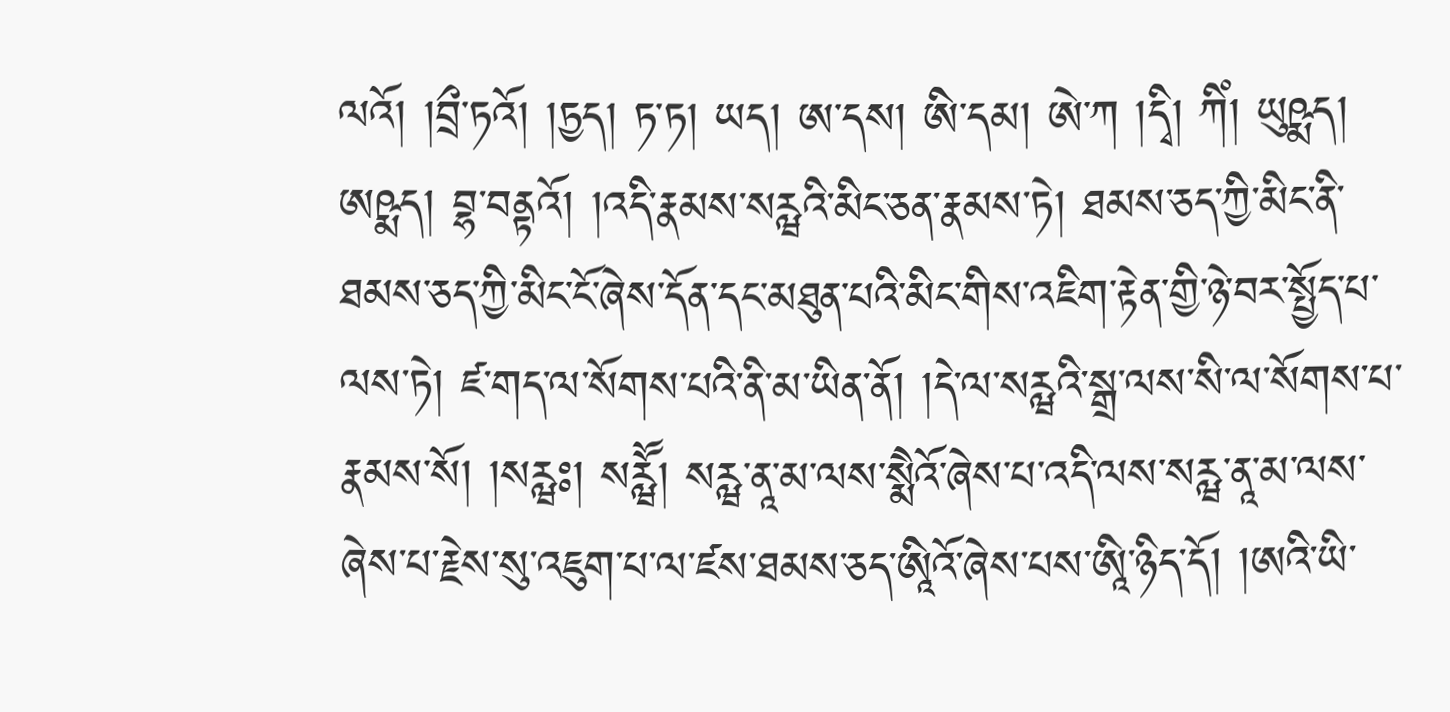ལའོ། །བྲྀ་ཏའོ། །ཏྱད། ཏ་ཏ། ཡད། ཨ་དས། ཨི་དམ། ཨེ་ཀ །དྭི། ཀིཾ། ཡུཥྨད། ཨཥྨད། བྷ་བནྟའོ། །འདི་རྣམས་སརྺའི་མིང་ཅན་རྣམས་ཏེ། ཐམས་ཅད་ཀྱི་མིང་ནི་ཐམས་ཅད་ཀྱི་མིང་ངོ་ཞེས་དོན་དང་མཐུན་པའི་མིང་གིས་འཇིག་རྟེན་གྱི་ཉེ་བར་སྤྱོད་པ་ལས་ཏེ། ཛ་གད་ལ་སོགས་པའི་ནི་མ་ཡིན་ནོ། །དེ་ལ་སརྺའི་སྒྲ་ལས་སི་ལ་སོགས་པ་རྣམས་སོ། །སརྺཿ། སརྺཽ། སརྺ་ནཱ་མ་ལས་སྨཻའོ་ཞེས་པ་འདི་ལས་སརྺ་ནཱ་མ་ལས་ཞེས་པ་རྗེས་སུ་འཇུག་པ་ལ་ཛས་ཐམས་ཅད་ཨཱིའོ་ཞེས་པས་ཨཱི་ཉིད་དོ། །ཨའི་ཡི་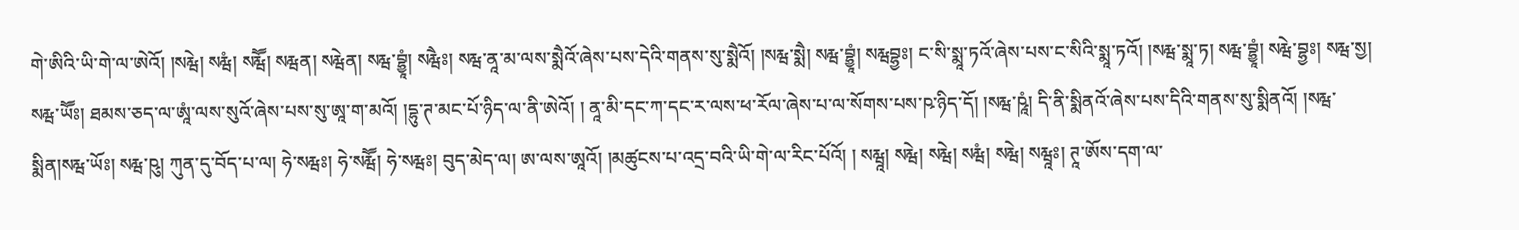གེ་ཨིའི་ཡི་གེ་ལ་ཨེའོ། །སརྺེ། སརྺཾ། སརྺཽ། སརྺན། སརྺེན། སརྺ་བྷྱཱཾ། སརྺཻཿ། སརྺ་ནཱ་མ་ལས་སྨཻའོ་ཞེས་པས་དེའི་གནས་སུ་སྨཻའོ། །སརྺ་སྨཻ། སརྺ་བྷྱཱཾ། སརྺབྷྱཿ། ང་སི་སྨཱ་ཏའོ་ཞེས་པས་ང་སིའི་སྨཱ་ཏའོ། །སརྺ་སྨཱ་ཏ། སརྺ་བྷྱཱཾ། སརྺེ་བྷྱཿ། སརྺ་སྱ། སརྺ་ཡཽཿ། ཐམས་ཅད་ལ་ཨཱཾ་ལས་སུའོ་ཞེས་པས་སུ་ཨཱ་ག་མའོ། །དྷུ་ཊ་མང་པོ་ཉིད་ལ་ནི་ཨེའོ། ། ནཱ་མི་དང་ཀ་དང་ར་ལས་ཕ་རོལ་ཞེས་པ་ལ་སོགས་པས་ཥ་ཉིད་དོ། །སརྺ་ཥཱཾ། དི་ནི་སྨིནའོ་ཞེས་པས་དིའི་གནས་སུ་སྨིནའོ། །སརྺ་སྨིན།སརྺ་ཡོཿ། སརྺ་ཥུ། ཀུན་དུ་བོད་པ་ལ། ཧེ་སརྺཿ། ཧེ་སརྺཽ། ཧེ་སརྺཿ། བུད་མེད་ལ། ཨ་ལས་ཨཱའོ། །མཚུངས་པ་འདྲ་བའི་ཡི་གེ་ལ་རིང་པོའོ། ། སརྺཱ། སརྺེ། སརྺེ། སརྺཾ། སརྺེ། སརྺཱཿ། ཊཱ་ཨོས་དག་ལ་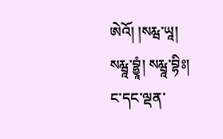ཨེའོ། །སརྺ་ཡཱ། སརྺཱ་བྷྱཱཾ། སརྺཱ་བྷིཿ། ང་དང་ལྡན་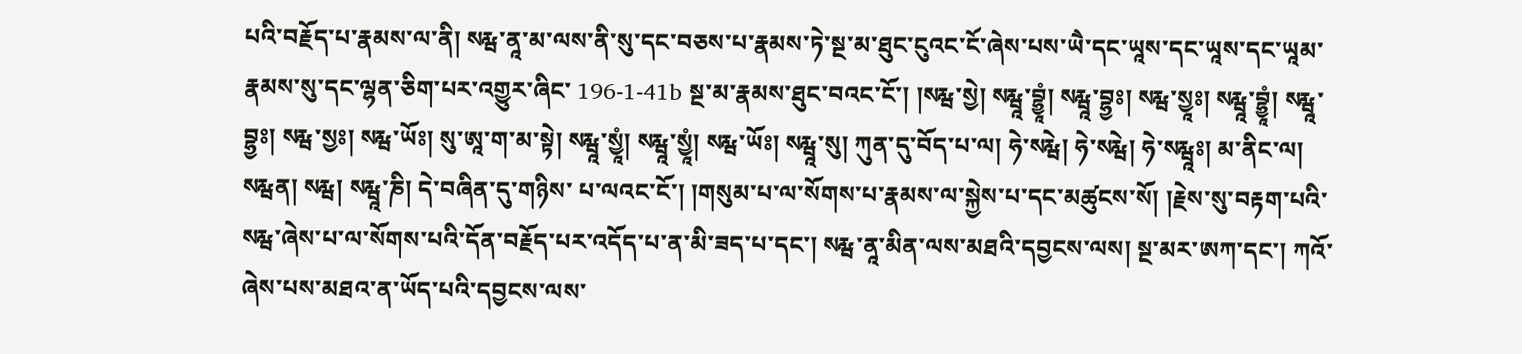པའི་བརྗོད་པ་རྣམས་ལ་ནི། སརྺ་ནཱ་མ་ལས་ནི་སུ་དང་བཅས་པ་རྣམས་ཏེ་སྔ་མ་ཐུང་ངུའང་ངོ་ཞེས་པས་ཡཻ་དང་ཡཱས་དང་ཡཱས་དང་ཡཱམ་རྣམས་སུ་དང་ལྷན་ཅིག་པར་འགྱུར་ཞིང་ 196-1-41b སྔ་མ་རྣམས་ཐུང་བའང་ངོ་། །སརྺ་སྱེ། སརྺཱ་བྷྱཱཾ། སརྺཱ་བྷྱཿ། སརྺ་སྱཱཿ། སརྺཱ་བྷྱཱཾ། སརྺཱ་བྷྱཿ། སརྺ་སྱཿ། སརྺ་ཡོཿ། སུ་ཨཱ་ག་མ་སྟེ། སརྺཱ་སྱཱཾ། སརྺཱ་སྱཱཾ། སརྺ་ཡོཿ། སརྺཱ་སུ། ཀུན་དུ་བོད་པ་ལ། ཧེ་སརྺེ། ཧེ་སརྺེ། ཧེ་སརྺཱཿ། མ་ནིང་ལ། སརྺན། སརྺ། སརྺཱ་ཎི། དེ་བཞིན་དུ་གཉིས་ པ་ལའང་ངོ་། །གསུམ་པ་ལ་སོགས་པ་རྣམས་ལ་སྐྱེས་པ་དང་མཚུངས་སོ། །རྗེས་སུ་བརྟག་པའི་སརྺ་ཞེས་པ་ལ་སོགས་པའི་དོན་བརྗོད་པར་འདོད་པ་ན་མི་ཟད་པ་དང་། སརྺ་ནཱ་མིན་ལས་མཐའི་དབྱངས་ལས། སྔ་མར་ཨཀ་དང་། ཀའོ་ཞེས་པས་མཐའ་ན་ཡོད་པའི་དབྱངས་ལས་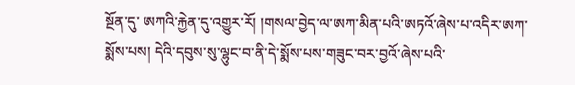སྔོན་དུ་ ཨཀའི་རྐྱེན་དུ་འགྱུར་རོ། །གསལ་བྱེད་ལ་ཨཀ་མིན་པའི་ཨཏའོ་ཞེས་པ་འདིར་ཨཀ་སྨོས་པས། དེའི་དབུས་སུ་ལྷུང་བ་ནི་དེ་སྨོས་པས་གཟུང་བར་བྱའོ་ཞེས་པའི་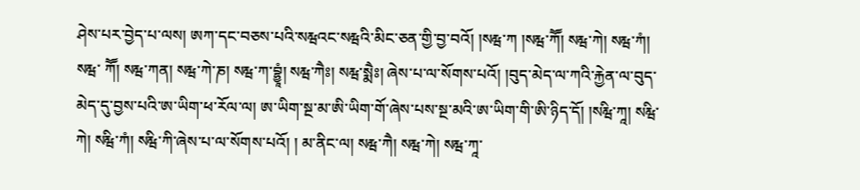ཤེས་པར་བྱེད་པ་ལས། ཨཀ་དང་བཅས་པའི་སརྺའང་སརྺའི་མིང་ཅན་གྱི་བྱ་བའོ། །སརྺ་ཀ །སརྺ་ཀཽ། སརྺ་ཀེ། སརྺ་ཀཾ། སརྺ་ ཀཽ། སརྺ་ཀན། སརྺ་ཀེ་ཎ། སརྺ་ཀ་བྷྱཱཾ། སརྺ་ཀཻཿ། སརྺ་སྨཻཿ། ཞེས་པ་ལ་སོགས་པའོ། །བུད་མེད་ལ་ཀའི་རྐྱེན་ལ་བུད་མེད་དུ་བྱས་པའི་ཨ་ཡིག་ཕ་རོལ་ལ། ཨ་ཡིག་སྔ་མ་ཨི་ཡིག་གོ་ཞེས་པས་སྔ་མའི་ཨ་ཡིག་གི་ཨི་ཉིད་དོ། །སརྺི་ཀཱ། སརྺི་ཀེ། སརྺི་ཀཾ། སརྺི་ཀི་ཞེས་པ་ལ་སོགས་པའོ། ། མ་ནིང་ལ། སརྺ་ཀཻ། སརྺ་ཀེ། སརྺ་ཀཱ་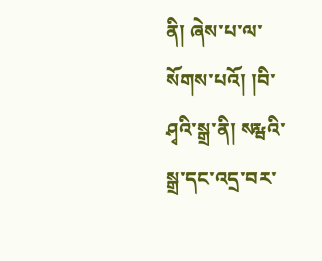ནི། ཞེས་པ་ལ་སོགས་པའོ། །བི་ཤྭའི་སྒྲ་ནི། སརྺའི་སྒྲ་དང་འདྲ་བར་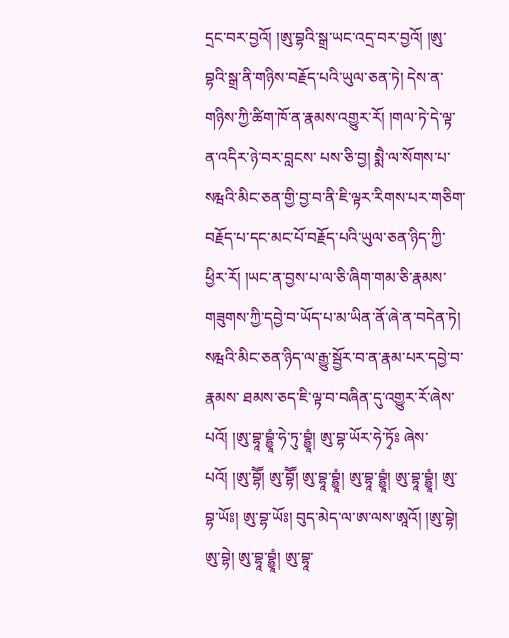དྲང་བར་བྱའོ། །ཨུ་བྷའི་སྒྲ་ཡང་འདྲ་བར་བྱའོ། །ཨུ་བྷའི་སྒྲ་ནི་གཉིས་བརྗོད་པའི་ཡུལ་ཅན་ཏེ། དེས་ན་གཉིས་ཀྱི་ཚིག་ཁོ་ན་རྣམས་འགྱུར་རོ། །གལ་ཏེ་དེ་ལྟ་ན་འདིར་ཉེ་བར་བླངས་ པས་ཅི་བྱ། སྨཻ་ལ་སོགས་པ་སརྺའི་མིང་ཅན་གྱི་བྱ་བ་ནི་ཇི་ལྟར་རིགས་པར་གཅིག་བརྗོད་པ་དང་མང་པོ་བརྗོད་པའི་ཡུལ་ཅན་ཉིད་ཀྱི་ཕྱིར་རོ། །ཡང་ན་བྱས་པ་ལ་ཅི་ཞིག་གམ་ཅི་རྣམས་གཟུགས་ཀྱི་དབྱེ་བ་ཡོད་པ་མ་ཡིན་ནོ་ཞེ་ན་བདེན་ཏེ། སརྺའི་མིང་ཅན་ཉིད་ལ་རྒྱུ་སྦྱོར་བ་ན་རྣམ་པར་དབྱེ་བ་རྣམས་ ཐམས་ཅད་ཇི་ལྟ་བ་བཞིན་དུ་འགྱུར་རོ་ཞེས་པའོ། །ཨུ་བྷཱ་བྷྱཱཾ་ཧེ་ཏུ་བྷྱཱཾ། ཨུ་བྷ་ཡོར་ཧེ་ཏྭོཿ ཞེས་པའོ། །ཨུ་བྷཽ། ཨུ་བྷཽ། ཨུ་བྷཱ་བྷྱཱཾ། ཨུ་བྷཱ་བྷྱཱཾ། ཨུ་བྷཱ་བྷྱཱཾ། ཨུ་བྷ་ཡོཿ། ཨུ་བྷ་ཡོཿ། བུད་མེད་ལ་ཨ་ལས་ཨཱའོ། །ཨུ་བྷེ། ཨུ་བྷེ། ཨུ་བྷཱ་བྷྱཱཾ། ཨུ་བྷཱ་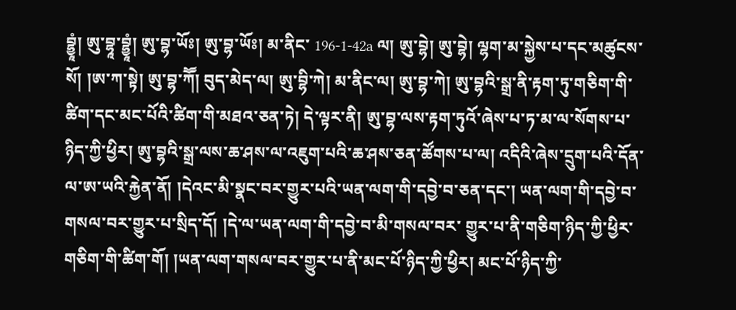བྷྱཱཾ། ཨུ་བྷཱ་བྷྱཱཾ། ཨུ་བྷ་ཡོཿ། ཨུ་བྷ་ཡོཿ། མ་ནིང་ 196-1-42a ལ། ཨུ་བྷེ། ཨུ་བྷེ། ལྷག་མ་སྐྱེས་པ་དང་མཚུངས་སོ། །ཨ་ཀ་སྟེ། ཨུ་བྷ་ཀཽ། བུད་མེད་ལ། ཨུ་བྷི་ཀེ། མ་ནིང་ལ། ཨུ་བྷ་ཀེ། ཨུ་བྷའི་སྒྲ་ནི་རྟག་ཏུ་གཅིག་གི་ཚིག་དང་མང་པོའི་ཚིག་གི་མཐའ་ཅན་ཏེ། དེ་ལྟར་ནི། ཨུ་བྷ་ལས་རྟག་ཏུའོ་ཞེས་པ་ཏ་མ་ལ་སོགས་པ་ ཉིད་ཀྱི་ཕྱིར། ཨུ་བྷའི་སྒྲ་ལས་ཆ་ཤས་ལ་འཇུག་པའི་ཆ་ཤས་ཅན་ཚོགས་པ་ལ། འདིའི་ཞེས་དྲུག་པའི་དོན་ལ་ཨ་ཡའི་རྐྱེན་ནོ། །དེའང་མི་སྣང་བར་གྱུར་པའི་ཡན་ལག་གི་དབྱེ་བ་ཅན་དང་། ཡན་ལག་གི་དབྱེ་བ་གསལ་བར་གྱུར་པ་སྲིད་དོ། །དེ་ལ་ཡན་ལག་གི་དབྱེ་བ་མི་གསལ་བར་ གྱུར་པ་ནི་གཅིག་ཉིད་ཀྱི་ཕྱིར་གཅིག་གི་ཚིག་གོ། །ཡན་ལག་གསལ་བར་གྱུར་པ་ནི་མང་པོ་ཉིད་ཀྱི་ཕྱིར། མང་པོ་ཉིད་ཀྱི་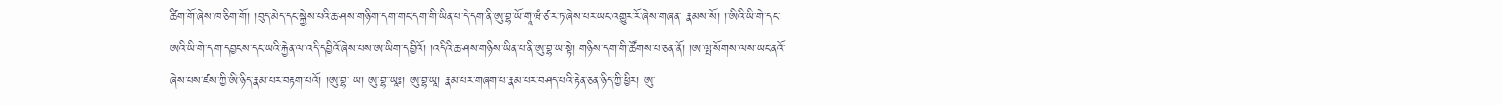ཚིག་གོ་ཞེས་ཁ་ཅིག་གོ། །བུད་མེད་དང་སྐྱེས་པའི་ཆ་ཤས་གཉི་ག་དག་གང་དག་གི་ཡིན་པ་དེ་དག་ནི་ཨུ་བྷ་ཡོ་གཱ་ཝཾ་ཙ་ར་ཏ་ཞེས་པར་ཡང་འགྱུར་རོ་ཞེས་གཞན་ རྣམས་སོ། །་ཨིའི་ཡི་གེ་དང་ཨའི་ཡི་གེ་དག་དབྱངས་དང་ཡའི་རྐྱེན་ལ་འདི་དབྱིའོ་ཞེས་པས་ཨ་ཡིག་དབྱིའོ། །འདིའི་ཆ་ཤས་གཉིས་ཡིན་པ་ནི་ཨུ་བྷ་ཡ་སྟེ། གཉིས་དག་གི་ཚོགས་པ་ཅན་ནོ། །ཨ་ལྤ་སོགས་ལས་ཡང་ནའོ་ཞེས་པས་ཛས་ཀྱི་ཨི་ཉིད་རྣམ་པར་བརྟག་པའོ། །ཨུ་བྷ་ ཡ། ཨུ་བྷ་་ཡཱཿ། ཨུ་བྷ་ཡཱ། རྣམ་པར་གཞག་པ་རྣམ་པར་བཤད་པའི་རྟེན་ཅན་ཉིད་ཀྱི་ཕྱིར། ཨུ་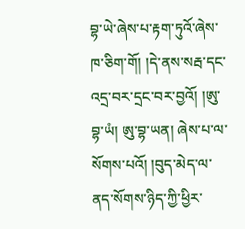བྷ་ཡེ་ཞེས་པ་རྟག་ཏུའོ་ཞེས་ཁ་ཅིག་གོ། །དེ་ནས་སརྦ་དང་འདྲ་བར་དྲང་བར་བྱའོ། །ཨུ་བྷ་ཡཾ། ཨུ་བྷ་ཡན། ཞེས་པ་ལ་སོགས་པའོ། །བུད་མེད་ལ་ནད་སོགས་ཉིད་ཀྱི་ཕྱིར་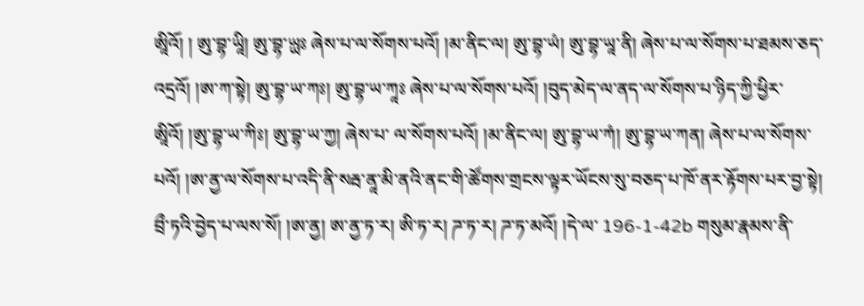ཨཱིའོ། ། ཨུ་བྷ་ཡཱི། ཨུ་བྷ་ཡྻཿ ཞེས་པ་ལ་སོགས་པའོ། །མ་ནིང་ལ། ཨུ་བྷ་ཡཾ། ཨུ་བྷ་ཡཱ་ནི། ཞེས་པ་ལ་སོགས་པ་ཐམས་ཅད་འདྲའོ། །ཨ་ཀ་སྟེ། ཨུ་བྷ་ཡ་ཀཿ། ཨུ་བྷ་ཡ་ཀཱཿ ཞེས་པ་ལ་སོགས་པའོ། །བུད་མེད་ལ་ནད་ལ་སོགས་པ་ཉིད་ཀྱི་ཕྱིར་ཨཱིའོ། །ཨུ་བྷ་ཡ་ཀིཿ། ཨུ་བྷ་ཡ་ཀྱ། ཞེས་པ་ ལ་སོགས་པའོ། །མ་ནིང་ལ། ཨུ་བྷ་ཡ་ཀཾ། ཨུ་བྷ་ཡ་ཀན། ཞེས་པ་ལ་སོགས་པའོ། །ཨ་ནྱ་ལ་སོགས་པ་འདི་ནི་སརྦ་ནཱ་མི་ནའི་ནང་གི་ཚོགས་གྲངས་ལྟར་ཡོངས་སུ་བཅད་པ་ཁོ་ནར་རྟོགས་པར་བྱ་སྟེ། བྲྀ་ཏའི་བྱེད་པ་ལས་སོ། །ཨ་ནྱ། ཨ་ནྱ་ཏ་ར། ཨི་ཏ་ར། ཌ་ཏ་ར། ཌ་ཏ་མའོ། །དེ་ལ་ 196-1-42b གསུམ་རྣམས་ནི་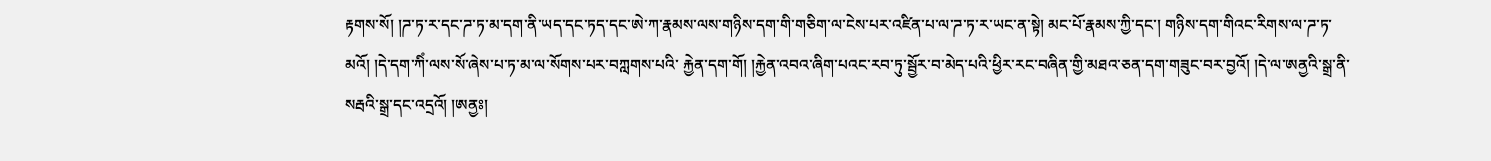རྟགས་སོ། །ཌ་ཏ་ར་དང་ཌ་ཏ་མ་དག་ནི་ཡད་དང་ཏད་དང་ཨེ་ཀ་རྣམས་ལས་གཉིས་དག་གི་གཅིག་ལ་ངེས་པར་འཛིན་པ་ལ་ཌ་ཏ་ར་ཡང་ན་སྟེ། མང་པོ་རྣམས་ཀྱི་དང་། གཉིས་དག་གིའང་རིགས་ལ་ཌ་ཏ་མའོ། །དེ་དག་ཀིཾ་ལས་སོ་ཞེས་པ་ཏ་མ་ལ་སོགས་པར་བཀླགས་པའི་ རྐྱེན་དག་གོ། །རྐྱེན་འབའ་ཞིག་པའང་རབ་ཏུ་སྦྱོར་བ་མེད་པའི་ཕྱིར་རང་བཞིན་གྱི་མཐའ་ཅན་དག་གཟུང་བར་བྱའོ། །དེ་ལ་ཨནྱའི་སྒྲ་ནི་སརྦའི་སྒྲ་དང་འདྲའོ། །ཨནྱཿ།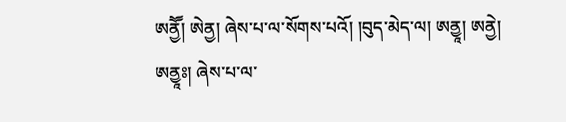ཨནྱཽ། ཨེནྱ། ཞེས་པ་ལ་སོགས་པའོ། །བུད་མེད་ལ། ཨནྱཱ། ཨནྱེ། ཨནྱཱཿ། ཞེས་པ་ལ་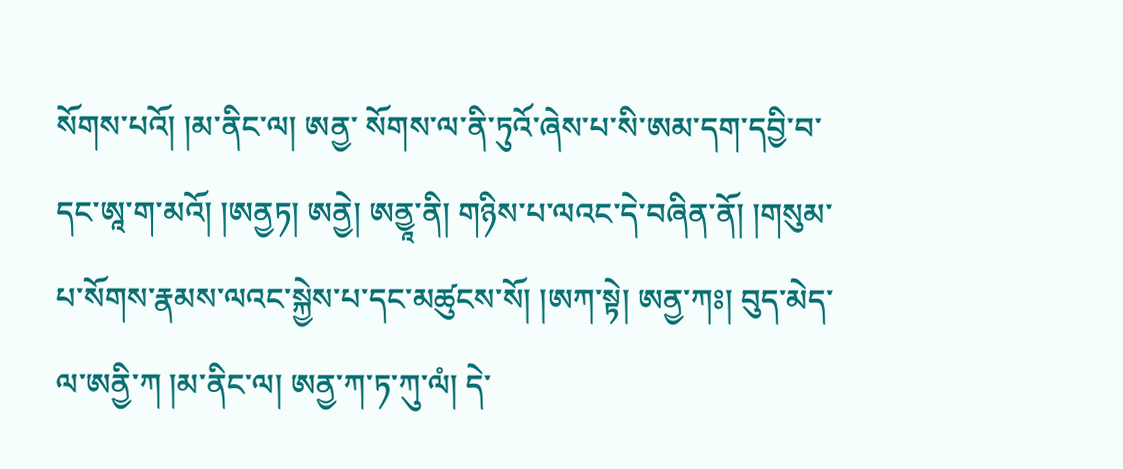སོགས་པའོ། །མ་ནིང་ལ། ཨནྱ་ སོགས་ལ་ནི་ཏུའོ་ཞེས་པ་སི་ཨམ་དག་དབྱི་བ་དང་ཨཱ་ག་མའོ། །ཨནྱཏ། ཨནྱེ། ཨནྱཱ་ནི། གཉིས་པ་ལའང་དེ་བཞིན་ནོ། །གསུམ་པ་སོགས་རྣམས་ལའང་སྐྱེས་པ་དང་མཚུངས་སོ། །ཨཀ་སྟེ། ཨནྱ་ཀཿ། བུད་མེད་ལ་ཨནྱི་ཀ །མ་ནིང་ལ། ཨནྱ་ཀ་ཏ་ཀུ་ལཾ། དེ་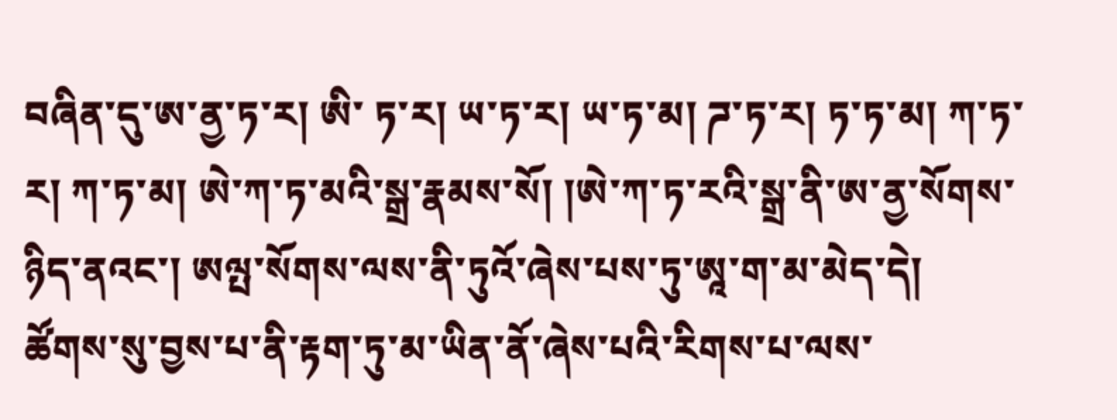བཞིན་དུ་ཨ་ནྱ་ཏ་ར། ཨི་ ཏ་ར། ཡ་ཏ་ར། ཡ་ཏ་མ། ཌ་ཏ་ར། ཏ་ཏ་མ། ཀ་ཏ་ར། ཀ་ཏ་མ། ཨེ་ཀ་ཏ་མའི་སྒྲ་རྣམས་སོ། །ཨེ་ཀ་ཏ་རའི་སྒྲ་ནི་ཨ་ནྱ་སོགས་ཉིད་ནའང་། ཨལྤ་སོགས་ལས་ནི་ཏུའོ་ཞེས་པས་ཏུ་ཨཱ་ག་མ་མེད་དེ། ཚོགས་སུ་བྱས་པ་ནི་རྟག་ཏུ་མ་ཡིན་ནོ་ཞེས་པའི་རིགས་པ་ལས་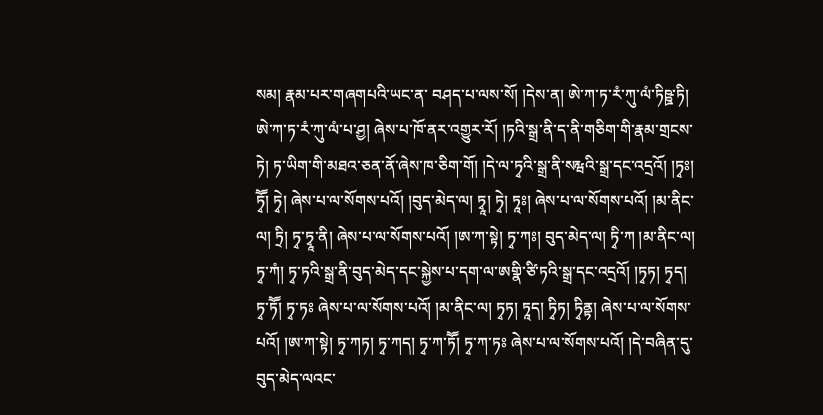སམ། རྣམ་པར་གཞགཔའི་ཡང་ན་ བཤད་པ་ལས་སོ། །དེས་ན། ཨེ་ཀ་ཏ་རཾ་ཀུ་ལཾ་ཏིཥྛ་ཏི། ཨེ་ཀ་ཏ་རཾ་ཀུ་ལཾ་པ་ཤྱ། ཞེས་པ་ཁོ་ནར་འགྱུར་རོ། །ཏའི་སྒྲ་ནི་ད་ནི་གཅིག་གི་རྣམ་གྲངས་ཏེ། ཏ་ཡིག་གི་མཐའ་ཅན་ནོ་ཞེས་ཁ་ཅིག་གོ། །དེ་ལ་ཏྭའི་སྒྲ་ནི་སརྺའི་སྒྲ་དང་འདྲའོ། །ཏྭཿ། ཏྭཽ། ཏྭེ། ཞེས་པ་ལ་སོགས་པའོ། །བུད་མེད་ལ། ཏྭཱ། ཏྭེ། ཏཱཿ། ཞེས་པ་ལ་སོགས་པའོ། །མ་ནིང་ལ། ཏྲི། ཏྭ་ཏྭཱ་ནི། ཞེས་པ་ལ་སོགས་པའོ། །ཨ་ཀ་སྟེ། ཏྭ་ཀཿ། བུད་མེད་ལ། ཏྭི་ཀ །མ་ནིང་ལ། ཏྭ་ཀཾ། ཏྭ་ཏའི་སྒྲ་ནི་བུད་མེད་དང་སྐྱེས་པ་དག་ལ་ཨགྣི་ཙི་ཏའི་སྒྲ་དང་འདྲའོ། །ཏྭཏ། ཏྭད། ཏྭ་ཏཽ། ཏྭ་ཏཿ ཞེས་པ་ལ་སོགས་པའོ། །མ་ནིང་ལ། ཏྭཏ། ཏཱད། ཏྭིཏ། ཏྭིནྟ། ཞེས་པ་ལ་སོགས་པའོ། །ཨ་ཀ་སྟེ། ཏྭ་ཀཏ། ཏྭ་ཀད། ཏྭ་ཀ་ཏཽ། ཏྭ་ཀ་ཏཿ ཞེས་པ་ལ་སོགས་པའོ། །དེ་བཞིན་དུ་བུད་མེད་ལའང་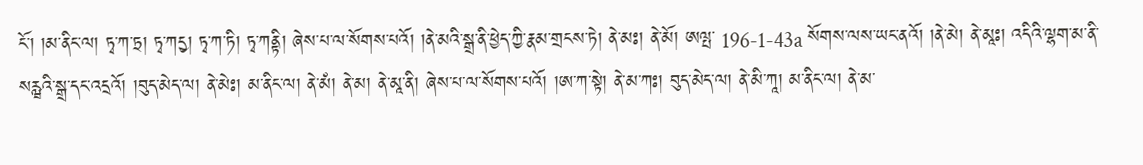ངོ་། །མ་ནིང་ལ། ཏྭ་ཀ་ཏྲ། ཏྭ་ཀདྱ། ཏྭ་ཀ་ཏི། ཏྭ་ཀནྟི། ཞེས་པ་ལ་སོགས་པའོ། །ནེ་མའི་སྒྲ་ནི་ཕྱེད་ཀྱི་རྣམ་གྲངས་ཏེ། ནེ་མཿ། ནེ་མོ། ཨལྤ་ 196-1-43a སོགས་ལས་ཡང་ནའོ། །ནེ་མེ། ནེ་མཱཿ། འདིའི་ལྷག་མ་ནི་སརྺའི་སྒྲ་དང་འདྲའོ། །བུད་མེད་ལ། ནེ་མེཿ། མ་ནིང་ལ། ནེ་མཾ། ནེ་མ། ནེ་མཱ་ནི། ཞེས་པ་ལ་སོགས་པའོ། །ཨ་ཀ་སྟེ། ནེ་མ་ཀཿ། བུད་མེད་ལ། ནེ་མི་ཀཱ། མ་ནིང་ལ། ནེ་མ་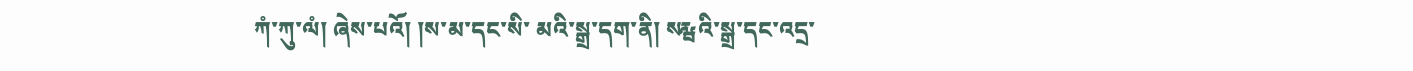ཀཾ་ཀུ་ལཾ། ཞེས་པའོ། །ས་མ་དང་སི་ མའི་སྒྲ་དག་ནི། སརྺའི་སྒྲ་དང་འདྲ་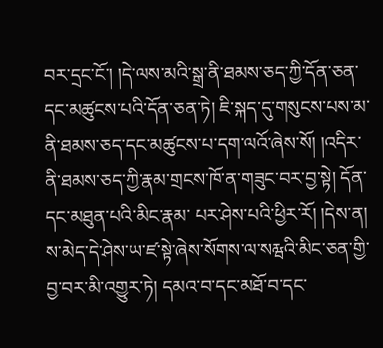བར་དྲང་ངོ་། །དེ་ལས་མའི་སྒྲ་ནི་ཐམས་ཅད་ཀྱི་དོན་ཅན་དང་མཚུངས་པའི་དོན་ཅན་ཏེ། ཇི་སྐད་དུ་གསུངས་པས་མ་ནི་ཐམས་ཅད་དང་མཚུངས་པ་དག་ལའོ་ཞེས་སོ། །འདིར་ནི་ཐམས་ཅད་ཀྱི་རྣམ་གྲངས་ཁོ་ན་གཟུང་བར་བྱ་སྟེ། དོན་དང་མཐུན་པའི་མིང་རྣམ་ པར་ཤེས་པའི་ཕྱིར་རོ། །དེས་ན། ས་མེད་དེ་ཤེས་ཡ་ཛ་སྟེ་ཞེས་སོགས་ལ་སརྺའི་མིང་ཅན་གྱི་བྱ་བར་མི་འགྱུར་ཏེ། དམའ་བ་དང་མཐོ་བ་དང་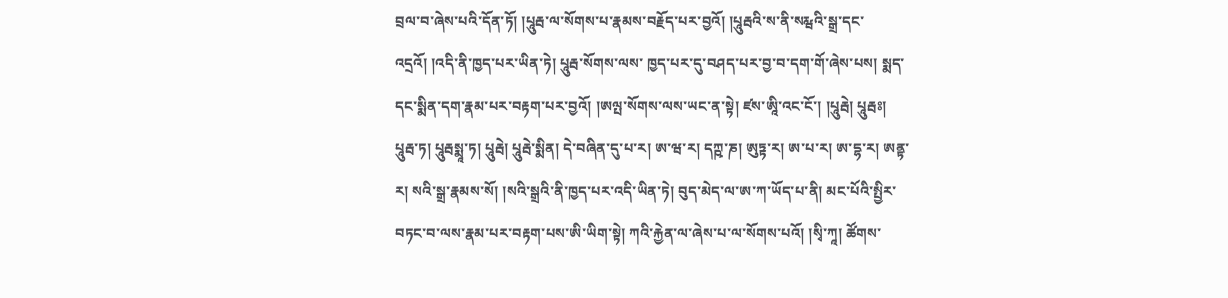བྲལ་བ་ཞེས་པའི་དོན་ཏོ། །པཱུརྦ་ལ་སོགས་པ་རྣམས་བརྗོད་པར་བྱའོ། །པཱུརྦའི་ས་ནི་སརྺའི་སྒྲ་དང་འདྲའོ། །འདི་ནི་ཁྱད་པར་ཡིན་ཏེ། པཱུརྦ་སོགས་ལས་ ཁྱད་པར་དུ་བཤད་པར་བྱ་བ་དག་གོ་ཞེས་པས། སྨད་དང་སྨིན་དག་རྣམ་པར་བརྟག་པར་བྱའོ། །ཨལྤ་སོགས་ལས་ཡང་ན་སྟེ། ཛས་ཨཱི་འང་ངོ་། །པཱུརྦེ། པཱུརྦཿ། པཱུརྦ་ཏ། པཱུརྦསྨཱ་ཏ། པཱུརྦེ། པཱུརྦེ་སྨིན། དེ་བཞིན་དུ་པ་ར། ཨ་ཝ་ར། དཀྵ་ཎ། ཨུཏྟ་ར། ཨ་པ་ར། ཨ་དྷ་ར། ཨནྟ་ར། སའི་སྒྲ་རྣམས་སོ། །སའི་སྒྲའི་ནི་ཁྱད་པར་འདི་ཡིན་ཏེ། བུད་མེད་ལ་ཨ་ཀ་ཡོད་པ་ནི། མང་པོའི་སྤྱིར་བཏང་བ་ལས་རྣམ་པར་བརྟག་པས་ཨི་ཡིག་སྟེ། ཀའི་རྐྱེན་ལ་ཞེས་པ་ལ་སོགས་པའོ། །སྭི་ཀཱ། ཚོགས་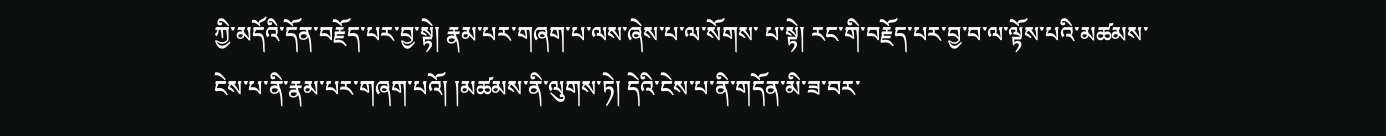ཀྱི་མདོའི་དོན་བརྗོད་པར་བྱ་སྟེ། རྣམ་པར་གཞག་པ་ལས་ཞེས་པ་ལ་སོགས་ པ་སྟེ། རང་གི་བརྗོད་པར་བྱ་བ་ལ་ལྟོས་པའི་མཚམས་ངེས་པ་ནི་རྣམ་པར་གཞག་པའོ། །མཚམས་ནི་ལུགས་ཏེ། དེའི་ངེས་པ་ནི་གདོན་མི་ཟ་བར་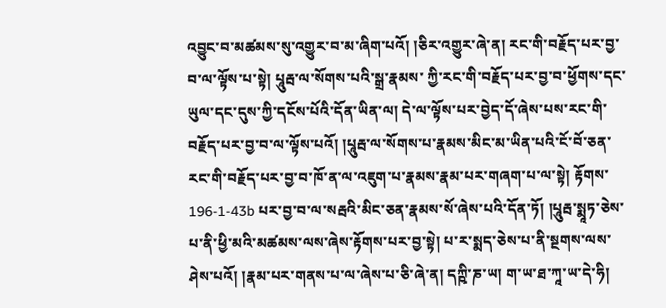འབྱུང་བ་མཚམས་སུ་འགྱུར་བ་མ་ཞིག་པའོ། །ཅིར་འགྱུར་ཞེ་ན། རང་གི་བརྗོད་པར་བྱ་བ་ལ་ལྟོས་པ་སྟེ། པཱུརྦ་ལ་སོགས་པའི་སྒྲ་རྣམས་ ཀྱི་རང་གི་བརྗོད་པར་བྱ་བ་ཕྱོགས་དང་ཡུལ་དང་དུས་ཀྱི་དངོས་པོའི་དོན་ཡིན་ལ། དེ་ལ་ལྟོས་པར་བྱེད་དོ་ཞེས་པས་རང་གི་བརྗོད་པར་བྱ་བ་ལ་ལྟོས་པའོ། །པཱུརྦ་ལ་སོགས་པ་རྣམས་མིང་མ་ཡིན་པའི་ངོ་བོ་ཅན་རང་གི་བརྗོད་པར་བྱ་བ་ཁོ་ན་ལ་འཇུག་པ་རྣམས་རྣམ་པར་གཞག་པ་ལ་སྟེ། རྟོགས་ 196-1-43b པར་བྱ་བ་ལ་སརྦའི་མིང་ཅན་རྣམས་སོ་ཞེས་པའི་དོན་ཏོ། །པཱུརྦ་སྨཱཏ་ཅེས་པ་ནི་ཕྱི་མའི་མཚམས་ལས་ཞེས་རྟོགས་པར་བྱ་སྟེ། པ་ར་སྨད་ཅེས་པ་ནི་སྔགས་ལས་ཤེས་པའོ། །རྣམ་པར་གནས་པ་ལ་ཞེས་པ་ཅི་ཞེ་ན། དཀྵི་ཎ་ཡ། ག་ཡ་ཐ་ཀཱ་ཡ་དེ་ཧི།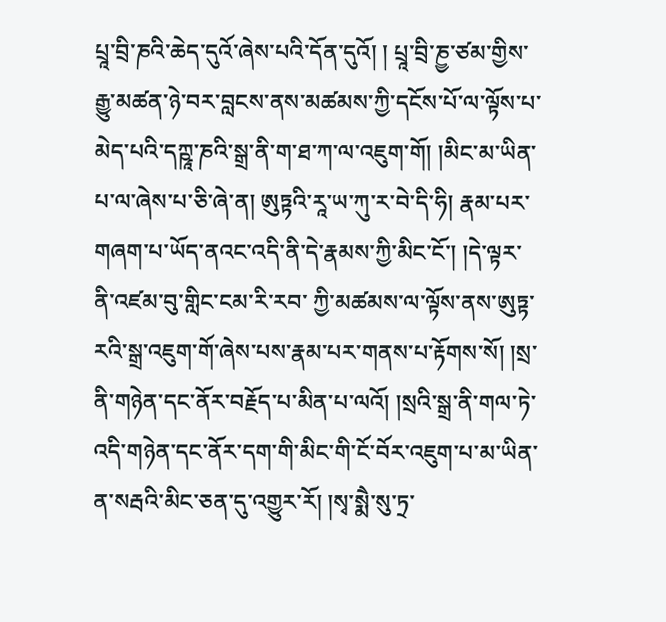པྲཱ་བྲི་ཎའི་ཆེད་དུའོ་ཞེས་པའི་དོན་དུའོ། ། པྲཱ་བྲི་ཎྱ་ཙམ་གྱིས་རྒྱུ་མཚན་ཉེ་བར་བླངས་ནས་མཚམས་ཀྱི་དངོས་པོ་ལ་ལྟོས་པ་མེད་པའི་དཀྵཱ་ཎའི་སྒྲ་ནི་ག་ཐ་ཀ་ལ་འཇུག་གོ། །མིང་མ་ཡིན་པ་ལ་ཞེས་པ་ཅི་ཞེ་ན། ཨུཏྟའི་རཱ་ཡ་ཀུ་ར་བེ་དི་ཧི། རྣམ་པར་གཞག་པ་ཡོད་ནའང་འདི་ནི་དེ་རྣམས་ཀྱི་མིང་ངོ་། །དེ་ལྟར་ནི་འཛམ་བུ་གླིང་ངམ་རི་རབ་ ཀྱི་མཚམས་ལ་ལྟོས་ནས་ཨུཏྟ་རའི་སྒྲ་འཇུག་གོ་ཞེས་པས་རྣམ་པར་གནས་པ་རྟོགས་སོ། །སྲ་ནི་གཉེན་དང་ནོར་བརྗོད་པ་མིན་པ་ལའོ། །སྲའི་སྒྲ་ནི་གལ་ཏེ་འདི་གཉེན་དང་ནོར་དག་གི་མིང་གི་ངོ་བོར་འཇུག་པ་མ་ཡིན་ན་སརྦའི་མིང་ཅན་དུ་འགྱུར་རོ། །སྭ་སྨཻ་སུ་ཏྲ་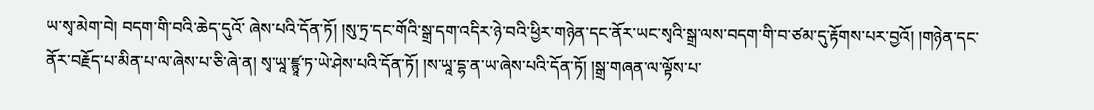ཡ་སྭ་མེག་བེ། བདག་གི་བའི་ཆེད་དུའོ་ ཞེས་པའི་དོན་ཏོ། །སུ་ཏྲ་དང་གོའི་སྒྲ་དག་འདིར་ཉེ་བའི་ཕྱིར་གཉེན་དང་ནོར་ཡང་སྭའི་སྒྲ་ལས་བདག་གི་བ་ཙམ་དུ་རྟོགས་པར་བྱའོ། །གཉེན་དང་ནོར་བརྗོད་པ་མིན་པ་ལ་ཞེས་པ་ཅི་ཞེ་ན། སྭ་ཡཱ་ཛྙཱ་ཏ་ཡེ་ཤེས་པའི་དོན་ཏོ། །ས་ཡཱ་དྷ་ན་ཡ་ཞེས་པའི་དོན་ཏོ། །སྒྲ་གཞན་ལ་ལྟོས་པ་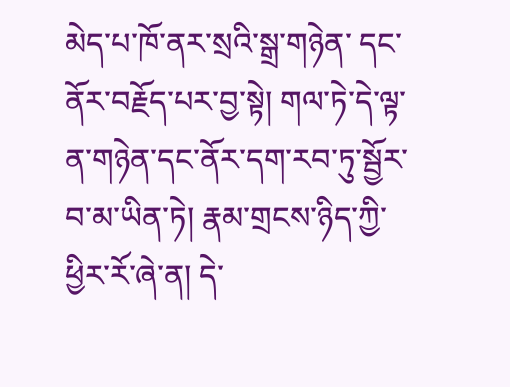མེད་པ་ཁོ་ནར་སྲའི་སྒྲ་གཉེན་ དང་ནོར་བརྗོད་པར་བྱ་སྟེ། གལ་ཏེ་དེ་ལྟ་ན་གཉེན་དང་ནོར་དག་རབ་ཏུ་སྦྱོར་བ་མ་ཡིན་ཏེ། རྣམ་གྲངས་ཉིད་ཀྱི་ཕྱིར་རོ་ཞེ་ན། དེ་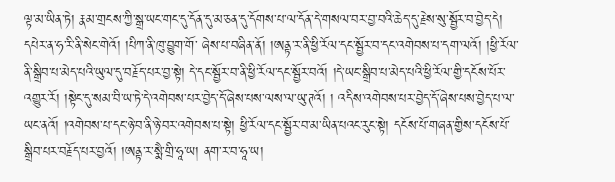ལྟ་མ་ཡིན་ཏེ། རྣམ་གྲངས་ཀྱི་སྒྲ་ཡང་གང་དུ་དོན་དུ་མ་ཅན་དུ་དོགས་པ་ལ་དོན་དེ་གསལ་བར་བྱ་བའི་ཆེད་དུ་རྗེས་སུ་སྦྱོར་བ་བྱེད་དེ། དཔེར་ན་ཧ་རི་ནི་སེང་གེའོ། །པིཀ་ནི་ཁུ་བྱུག་གོ་ ཞེས་པ་བཞིན་ནོ། །ཨནྟ་ར་ནི་ཕྱི་རོལ་དང་སྦྱོར་བ་དང་འགེབས་པ་དག་ལའོ། །ཕྱི་རོལ་ནི་སྒྲིབ་པ་མེད་པའི་ཡུལ་དུ་བརྗོད་པར་བྱ་སྟེ། དེ་དང་སྦྱོར་བ་ནི་ཕྱི་རོལ་དང་སྦྱོར་བའོ། །དེ་ཡང་སྒྲིབ་པ་མེད་པའི་ཕྱི་རོལ་གྱི་དངོས་པོར་འགྱུར་རོ། །སྟེང་དུ་སམ་བི་ཡ་ཏེ་དེ་འགེབས་པར་བྱེད་དོ་ཞེས་པས་ལས་ལ་ཡུ་ཊའོ། ། འདིས་འགེབས་པར་བྱེད་དོ་ཞེས་པས་བྱེད་པ་ལ་ཡང་ནའོ། །འགེབས་པ་དང་ཉེ་བ་ནི་ཉེ་བར་འགེབས་པ་སྟེ། ཕྱི་རོལ་དང་སྦྱོར་བ་མ་ཡིན་པའང་རུང་སྟེ། དངོས་པོ་གཞན་གྱིས་དངོས་པོ་སྒྲིབ་པར་བརྗོད་པར་བྱའོ། །ཨནྟ་ར་སྨཻ་གྲི་ཧཱ་ཡ། ནག་ར་བ་ཧཱ་ཡ།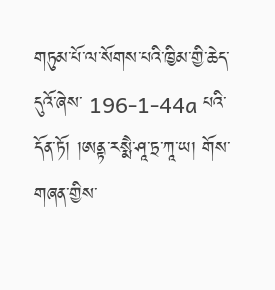གཏུམ་པོ་ལ་སོགས་པའི་ཁྱིམ་གྱི་ཆེད་དུའོ་ཞེས་ 196-1-44a པའི་དོན་ཏོ། །ཨནྟ་རསྨཻ་ཤཱ་ཏྲ་ཀཱ་ཡ། གོས་གཞན་གྱིས་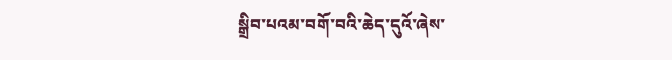སྒྲིབ་པའམ་བགོ་བའི་ཆེད་དུའོ་ཞེས་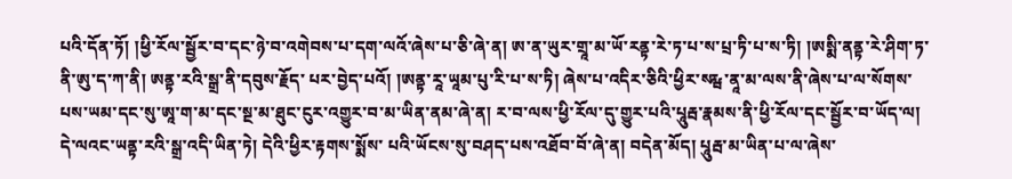པའི་དོན་ཏོ། །ཕྱི་རོལ་སྦྱོར་བ་དང་ཉེ་བ་འགེབས་པ་དག་ལའོ་ཞེས་པ་ཅི་ཞེ་ན། ཨ་ན་ཡུར་གྲཱ་མ་ཡོ་རནྟ་རེ་ཏ་པ་ས་པྲ་ཏི་པ་ས་ཏི། །ཨསྨི་ནནྟ་རེ་ཤིག་ཏ་ནི་ཨུ་ད་ཀ་ནི། ཨནྟ་རའི་སྒྲ་ནི་དབུས་རྗོད་ པར་བྱེད་པའོ། །ཨནྟ་རཱ་ཡཱམ་པུ་རི་པ་ས་ཏི། ཞེས་པ་འདིར་ཅིའི་ཕྱིར་སརྺ་ནཱ་མ་ལས་ནི་ཞེས་པ་ལ་སོགས་པས་ཡམ་དང་སུ་ཨཱ་ག་མ་དང་སྔ་མ་ཐུང་ངུར་འགྱུར་བ་མ་ཡིན་ནམ་ཞེ་ན། ར་བ་ལས་ཕྱི་རོལ་དུ་གྱུར་པའི་པཱུརྦ་རྣམས་ནི་ཕྱི་རོལ་དང་སྦྱོར་བ་ཡོད་ལ། དེ་ལའང་ཡནྟ་རའི་སྒྲ་འདི་ཡིན་ཏེ། དེའི་ཕྱིར་རྟགས་སྨོས་ པའི་ཡོངས་སུ་བཤད་པས་འཐོབ་བོ་ཞེ་ན། བདེན་མོད། པཱུརྦ་མ་ཡིན་པ་ལ་ཞེས་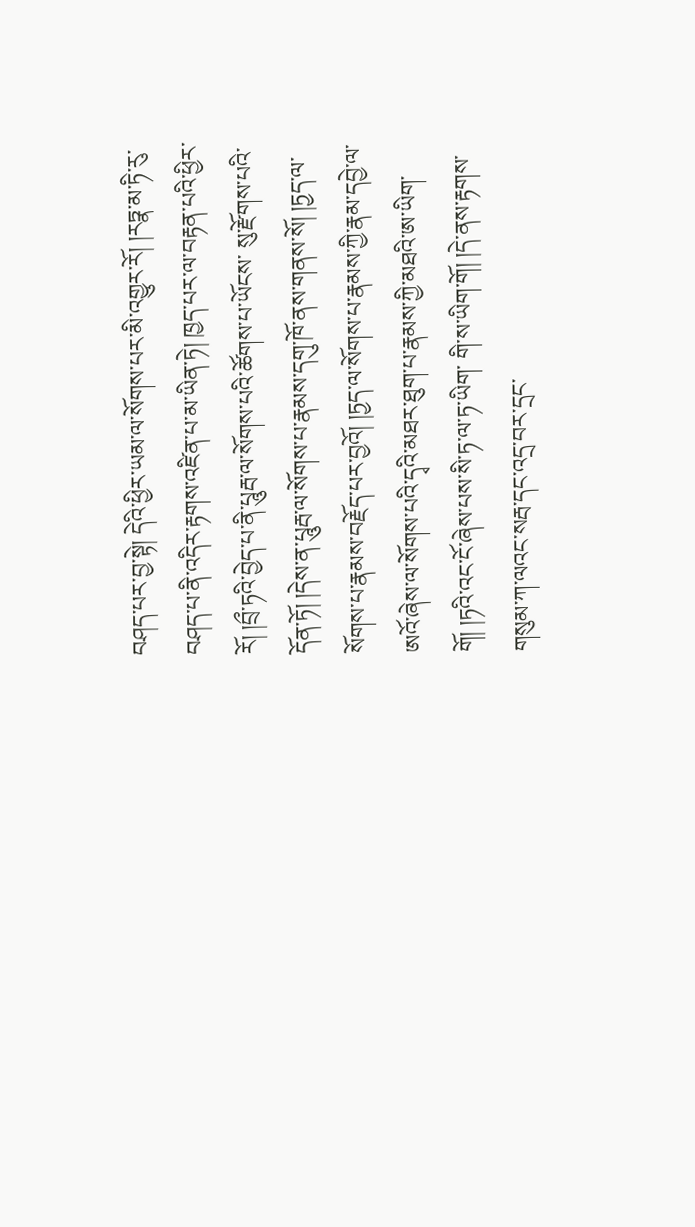བཤད་པར་བྱ་སྟེ། དེའི་ཕྱིར་ཡམ་ལ་སོགས་པར་མི་འགྱུར་རོ། །རཏྣ་མ་ཏི་རུ་བཤད་པ་ནི་འདིར་རྟགས་འཛིན་པ་མ་ཡིན་ཏེ། ཁྱད་པར་ལ་བརྟན་པའི་ཕྱིར་རོ། །བྲྀ་ཏའི་བྱེད་པ་ནི་པཱུརྦ་ལ་སོགས་པའི་ཚོགས་པ་ཡོངས་ སུ་རྫོགས་པའི་དོན་ཏོ། །དེས་ན་པཱུརྦ་ལ་སོགས་པ་རྣམས་དགུ་ཁོ་ནས་གནས་སོ། །ཏྱད་ལ་སོགས་པ་རྣམས་བརྗོད་པར་བྱའོ། །ཏྱད་ལ་སོགས་པ་རྣམས་ཀྱི་རྣམ་དབྱེ་ལ་ཨའོ་ཞེས་ལ་སོགས་པའི་དྭའི་མཐར་ཐུག་པ་རྣམས་ཀྱི་མཐའི་ཨ་ཡིག་གོ། །ཏའི་འང་ངོ་ཞེས་པས་སི་ཏ་ལ་ཏ་ཡིག་ གི་ས་ཡིག་གོ། །དེ་ནས་རྟགས་གསུམ་ཀ་ལའང་སརྦ་དང་འདྲ་བར་དྲང་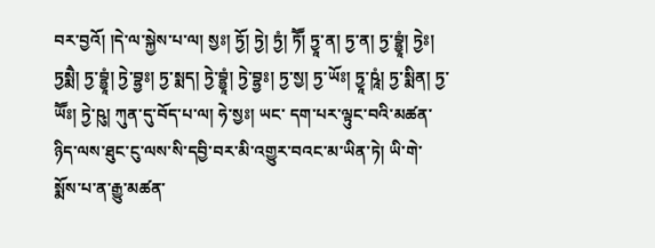བར་བྱའོ། །དེ་ལ་སྐྱེས་པ་ལ། སྱཿ། ཏྱོ། ཏྱེ། ཏྱཾ། ཏཽ། ཏྱཱ་ན། ཏྱ་ན། ཏྱ་བྷྱཱཾ། ཏྱེཿ། ཏྱསྨཻ། ཏྱ་བྷྱཱཾ། ཏྱེ་བྷྱཿ། ཏྱ་སྨད། ཏྱེ་བྷྱཱཾ། ཏྱེ་བྷྱཿ། ཏྱ་སྱ། ཏྱ་ཡོཿ། ཏྱཱ་ཥཱཾ། ཏྱ་སྨིན། ཏྱ་ཡཽཿ། ཏྱེ་ཥུ། ཀུན་དུ་བོད་པ་ལ། ཧེ་སྱཿ། ཡང་ དག་པར་ལྟུང་བའི་མཚན་ཉིད་ལས་ཐུང་ངུ་ལས་སི་དབྱི་བར་མི་འགྱུར་བའང་མ་ཡིན་ཏེ། ཡི་གེ་སྨོས་པ་ན་རྒྱུ་མཚན་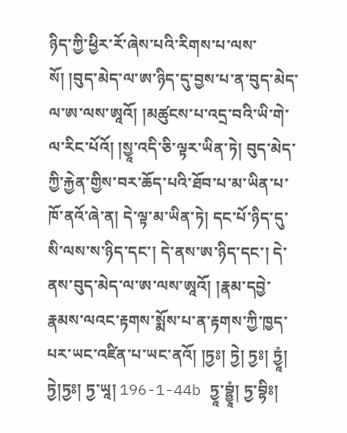ཉིད་ཀྱི་ཕྱིར་རོ་ཞེས་པའི་རིགས་པ་ལས་སོ། །བུད་མེད་ལ་ཨ་ཉིད་དུ་བྱས་པ་ན་བུད་མེད་ལ་ཨ་ལས་ཨཱའོ། །མཚུངས་པ་འདྲ་བའི་ཡི་གེ་ལ་རིང་པོའོ། །སྱཱ་འདི་ཅི་ལྟར་ཡིན་ཏེ། བུད་མེད་ ཀྱི་རྐྱེན་གྱིས་བར་ཆོད་པའི་ཐོབ་པ་མ་ཡིན་པ་ཁོ་ནའོ་ཞེ་ན། དེ་ལྟ་མ་ཡིན་ཏེ། དང་པོ་ཉིད་དུ་སི་ལས་ས་ཉིད་དང་། དེ་ནས་ཨ་ཉིད་དང་། དེ་ནས་བུད་མེད་ལ་ཨ་ལས་ཨཱའོ། །རྣམ་དབྱེ་རྣམས་ལའང་རྟགས་སྨོས་པ་ན་རྟགས་ཀྱི་ཁྱད་པར་ཡང་འཛིན་པ་ཡང་ནའོ། །ཏྱཿ། ཏྱེ། ཏྱཿ། ཏྱཱཾ། ཏྱེ།ཏྱཿ། ཏྱ་ཡཱ། 196-1-44b ཏྱཱ་བྷྱཱཾ། ཏྱ་བྷིཿ།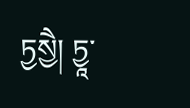ཏྱསྱཻ། ཏྱཱ་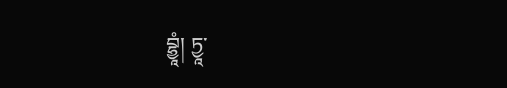བྷྱཱཾ། ཏྱཱ་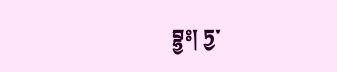བྷྱཿ། ཏྱ་